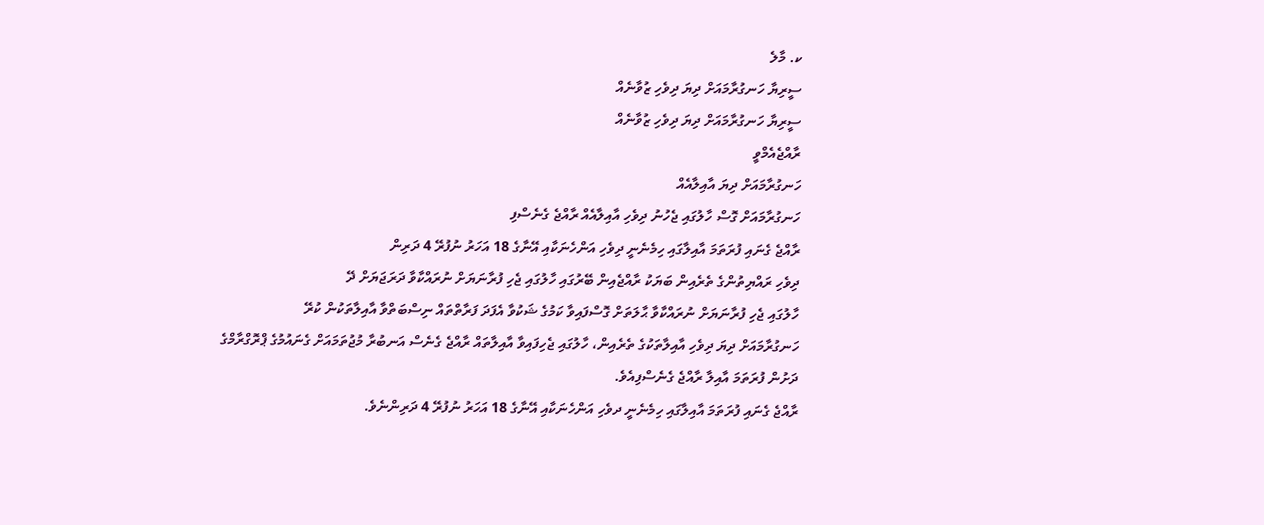ކ. މާލެ
ސީރިޔާ ހަނގުރާމައަށް ދިޔަ ދިވެހި ޒުވާނެއް
ސީރިޔާ ހަނގުރާމައަށް ދިޔަ ދިވެހި ޒުވާނެއް
ރާއްޖެއެމްވީ
ހަނގުރާމައަށް ދިޔަ އާއިލާއެއް
ހަނގުރާމައަށް ގޮސް ހާލުގައި ޖެހުނު ދިވެހި އާއިލާއެއް ރާއްޖެ ގެނެސްފި
ރާއްޖެ ގެނައި ފުރަތަމަ އާއިލާގައި ހިމެނެނީ ދިވެހި އަންހެނަކާއި އޭނާގެ 18 އަހަރު ނުފުރޭ 4 ދަރިން
ދިވެހި ރައްޔިތުންގެ ތެރެއިން ބަޔަކު ރާއްޖެއިން ބޭރުގައި ހާލުގައި ޖެހި ފުރާނަޔަށް ނުރައްކާވާ ދަރަޖަޔަށް ދޭ
ހާލުގައި ޖެހި ފުރާނަޔަށް ނުރައްކާވާ ޙާލަތަށް ގޮސްފައިވާ ކަމުގެ ޝަކުވާ އެފަދަ ފަރާތްތައް ނިސްބަތްވާ އާއިލާތަކުން ކުރޭ
ހަނގުރާމައަށް ދިޔަ ދިވެހި އާއިލާތަކުގެ ތެރެއިން، ހާލުގައި ޖެހިފައިވާ އާއިލާތައް ރާއްޖެ ގެނެސް އަނބުރާ މުޖުތަމައަށް ގެނައުމުގެ ޕްރޮގްރާމްގެ ދަށުން ފުރަތަމަ އާއިލާ ރާއްޖެ ގެނެސްފިއެވެ.
ރާއްޖެ ގެނައި ފުރަތަމަ އާއިލާގައި ހިމެނެނީ ދވެހި އަންހެނަކާއި އޭނާގެ 18 އަހަރު ނުފުރޭ 4 ދަރިންނެވެ.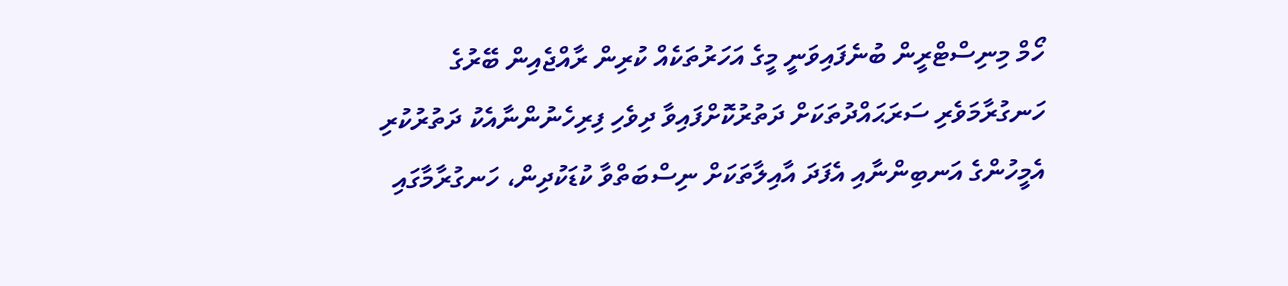ހޯމް މިނިސްޓްރީން ބުނެފައިވަނީ މީގެ އަހަރުތަކެއް ކުރިން ރާއްޖެއިން ބޭރުގެ ހަނގުރާމަވެރި ސަރަޙައްދުތަކަށް ދަތުރުކޮށްފައިވާ ދިވެހި ފިރިހެނުންނާއެކު ދަތުރުކުރި އެމީހުންގެ އަނބިންނާއި އެފަދަ އާއިލާތަކަށް ނިސްބަތްވާ ކުޑަކުދިން، ހަނގުރާމާގައި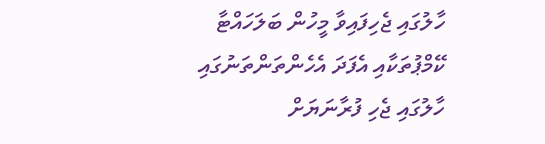ހާލުގައި ޖެހިފައިވާ މީހުން ބަލަހައްޓާ ކޭމްޕުތަކާއި އެފަދަ އެހެންތަންތަނުގައި ހާލުގައި ޖެހި ފުރާނަޔަށް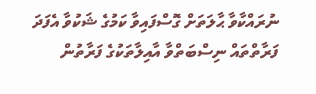ނުރައްކާވާ ޙާލަތަށް ގޮސްފައިވާ ކަމުގެ ޝަކުވާ އެފަދަ ފަރާތްތައް ނިސްބަތްވާ އާއިލާތަކުގެ ފަރާތުން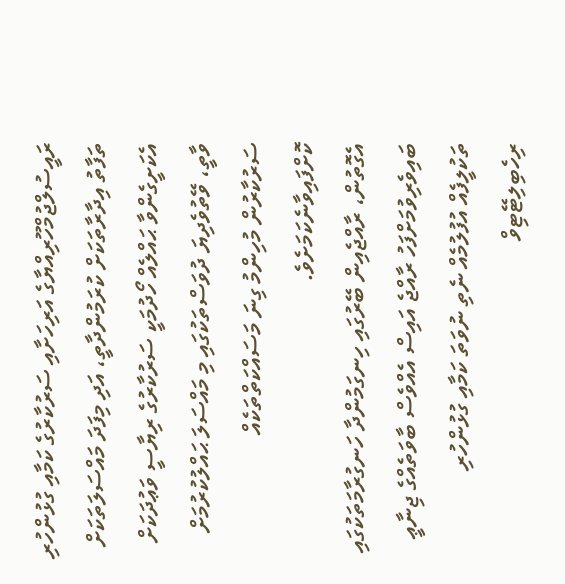ރައީސުލްޖުމްހޫރިއްޔާގެ އަރިހަށާއި ސަރުކާރުގެ ކަމާއި ގުޅުންހުރި ތަފާތު އިދާރާތަކަށް ކުރަމުންދާތީ، އަދި މިފަދަ މައްސަލަތަކަށް އެކަށީގެންވާ ޙައްލެއް ހޯދުމަކީ ސަރުކާރުގެ ރިޔާސީ ވަޢުދަކަށް ވާތީ، ވޭތުވެދިޔަ ދުވަސްތަކުގައި މި މައްސަލަ ޙައްލުކުރުމަށް ސަރުކާރުން މުހިންމު ގިނަ މަސައްކަތްތަކެއް ކޮށްފައިވާނެކަމަށެވެ.
އެގޮތުން، ރާއްޖެއިން ބޭރުގައި ހިނގަމުންދާ ހަނގުރާމަތަކުގައި ބައިވެރިވުމަށްފަހު ރާއްޖެ އައިސް އެއްވެސް ބާވަތެއްގެ ޖިނާޢީ ތަކުލީފެއް އުފުލުމެއް ނެތި ނުވަތަ ކަމާއި ގުޅުންހުރި ރިހެބިލިޓޭޓިވް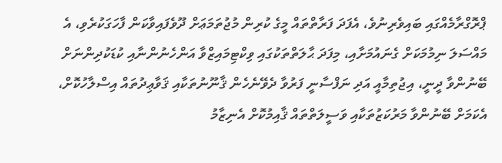ޕްރޮގްރާމެއްގައި ބައިވެރިނުވެ، އެފަދަ ފަރާތްތައް މީގެ ކުރިން މުޖުތަމަޢަށް ދޫވެފައިވާކަން ފާހަގަކުރެވި، އެ މައްސަލަ ނިމުމަކަށް ގެނައުމަށާއި، މިފަދަ ޙާލަތްތަކުގައި ވިކްޓިމައިޒްވާ އަންހެނުންނާއި ކުޑަކުދިންނަށް ބޭނުންވާ ދީނީ، އިޖުތިމާއީ އަދި ނަފްސާނީ ފަރުވާ ދެވޭނެހެން ޤާނޫނުތަކާއި ޤަވާޢިދުތައް އިސްލާހުކޮށް، އެކަމަށް ބޭނުންވާ މަރުކަޒުތަކާއި ވަސީލަތްތައް ޤާއިމުކޮށް އެނިޒާމު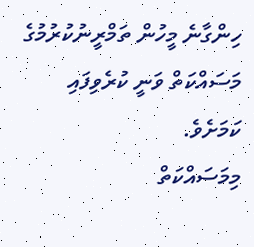ހިންގާނެ މީހުން ތަމްރީނުކުރުމުގެ މަސައްކަތް ވަނީ ކުރެވިފައި ކަމަށެވެ.
މިމަސައްކަތް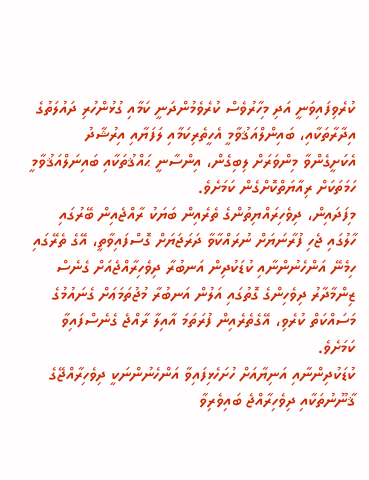ކުރެވިފައިވަނީ އަދި މިހާރުވެސް ކުރެވެމުންދަނީ ކަމާއި ގުޅުންހުރި ދައުލަތުގެ އިދާރާތަކާއި، ބައިންލްއަޤުވާމީ އެހީތެރިކަމާއި ލަފަޔާއި އިރުޝާދު އެކަށީގެންވާ މިންވަރަށް ލިބިގެން، އިންސާނީ ޙައްޤުތަކާއި ބައިނަލްއަޤުވާމީ ހަމަތަކަށް ރިއާޔަތްކޮށްގެން ކަމަށެވެ.
މިފަދައިން، ދިވެހިރައްޔިތުންގެ ތެރެއިން ބަޔަކު ރާއްޖެއިން ބޭރުގައި ހާލުގައި ޖެހި ފުރާނަޔަށް ނުރައްކާވާ ދަރަޖަޔަށް ގޮސްފައިވާތީ، އޭގެ ތެރޭގައި ހިމެނޭ އަންހެނުންނާއި ކުޑަކުދިން އަނބުރާ ދިވެހިރާއްޖެއަށް ގެނެސް ޒިންމާދާރު ދިވެހިންގެ ގޮތުގައި އަލުން އަނބުރާ މުޖުތަމަޢަށް ގެނައުމުގެ މަސައްކަތް ކުރެވި، އޭގެތެރެއިން ފުރަތަމަ އާއިލާ ރާއްޖެ ގެނެސްފައިވާ ކަމަށެވެ.
ކުޑަކުދިންނާއި އަނިޔާއަށް ހުށަހެޅިފައިވާ އަންހެނުންނަކީ ދިވެހިރާއްޖޭގެ ޤާނޫނުތަކާއި ދިވެހިރާއްޖެ ބައިވެރިވާ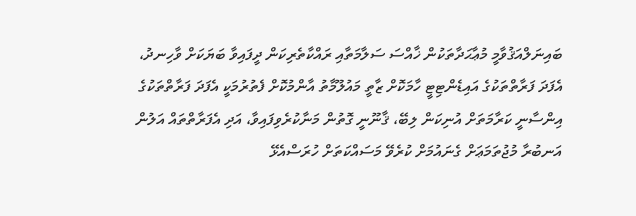ބައިނަލްއަޤުވާމީ މުޢާޙަދާތަކުން ޚާއްސަ ސަލާމަތާއި ރައްކާތެރިކަން ދީފައިވާ ބަޔަކަށް ވާހިނދު، އެފަދަ ފަރާތްތަކުގެ އައިޑެންޓިޓީ ހާމަކޮށް ޒާތީ މައުލޫމާތު އާންމުކޮށް ފެތުރުމަކީ އެފަދަ ފަރާތްތަކުގެ އިންސާނީ ކަރާމަތަށް އުނިކަން ލިބޭ، ޤާނޫނީ ގޮތުން މަނާކުރެވިފައިވާ، އަދި އެފަރާތްތައް އަލުން އަނބުރާ މުޖުތަމަޢަށް ގެނައުމަށް ކުރެވޭ މަސައްކަތަށް ހުރަސްއެޅޭ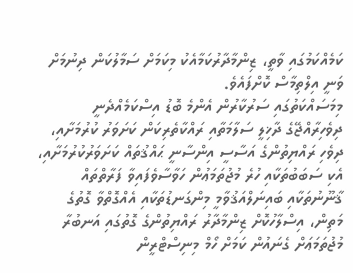ކަމެއްކަމުގައި ވާތީ، ޒިންމާދާރުކަމާއެކު މިކަމަށް ސަމާލުކަން ދިނުމަށް ވަނީ އިލްތިމާސް ކޮށްފައެވެ.
މިމަސައްކަތުގައި ސަރުކާރުން އެންމެ ބޮޑު އިސްކަމެއްދެނީ ދިވެހިރާއްޖޭގެ ދާޚިލީ ސަލާމަތާއި ރައްކާތެރިކަން ކަށަވަރު ކުރުމަށާއި، ދިވެހި ރައްޔިތުންގެ އަސާސީ އިންސާނީ ޙައްޤުތައް ކަށަވަރުކުރުމަށާއި، އެކި ސަބަބުތަކާއި ހުރެ މުޖުތަމަޢުން ހަވާސާވެފައިވާ ފަރާތްތައް ޤާނޫނުތަކާއި ބައިނަލްއަޤުވާމީ މިންގަނޑުތަކާއި އެއްގޮތްވާ ގޮތުގެ މަތިން، އިސްލާހުކޮށް ޒިންމާދާރު ރައްޔިތުންގެ ގޮތުގައި އަނބުރާ މުޖުތަމަޢަށް ގެނައުން ކަމަށް ހޯމް މިނިސްޓްރީން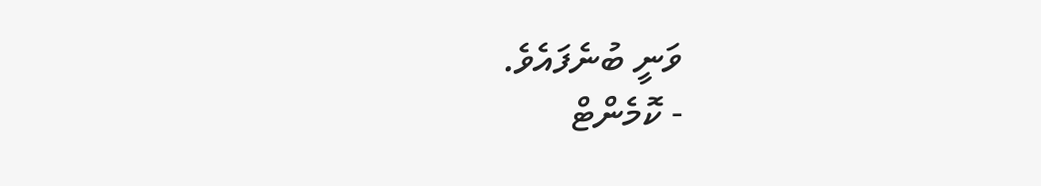ވަނީ ބުނެފައެވެ.
- ކޮމެންޓް